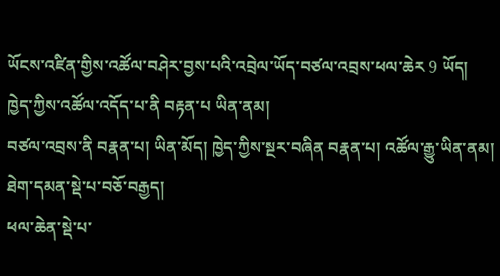ཡོངས་འཛིན་གྱིས་འཚོལ་བཤེར་བྱས་པའི་འབྲེལ་ཡོད་བཙལ་འབྲས་ཕལ་ཆེར 9 ཡོད།
ཁྱེད་ཀྱིས་འཚོལ་འདོད་པ་ནི བརྟན་པ ཡིན་ནམ།
བཙལ་འབྲས་ནི བརྣན་པ། ཡིན་མོད། ཁྱེད་ཀྱིས་སྔར་བཞིན བརྣན་པ། འཚོལ་རྒྱུ་ཡིན་ནམ།
ཐེག་དམན་སྡེ་པ་བཅོ་བརྒྱད།
ཕལ་ཆེན་སྡེ་པ་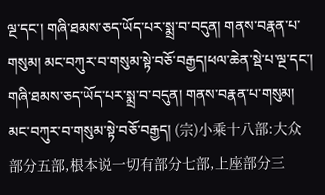ལྔ་དང་། གཞི་ཐམས་ཅད་ཡོད་པར་སྨྲ་བ་བདུན། གནས་བརྣན་པ་གསུམ། མང་བཀུར་བ་གསུམ་སྟེ་བཅོ་བརྒྱད།ཕལ་ཆེན་སྡེ་པ་ལྔ་དང་། གཞི་ཐམས་ཅད་ཡོད་པར་སྨྲ་བ་བདུན། གནས་བརྣན་པ་གསུམ། མང་བཀུར་བ་གསུམ་སྟེ་བཅོ་བརྒྱད། (宗)小乘十八部:大众部分五部,根本说一切有部分七部,上座部分三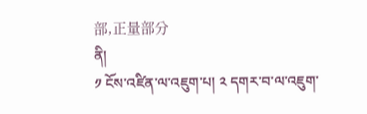部,正量部分
ནི།
༡ ངོས་འཛིན་ལ་འཇུག་པ། ༢ དགར་བ་ལ་འཇུག་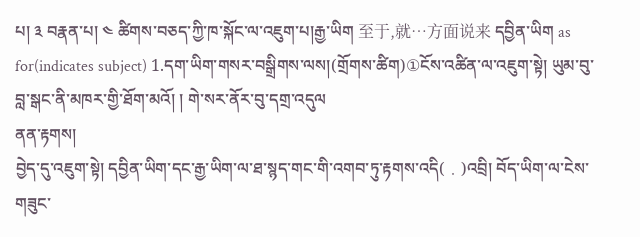པ། ༣ བརྣན་པ། ༤ ཚིགས་བཅད་ཀྱི་ཁ་སྐོང་ལ་འཇུག་པ།རྒྱ་ཡིག 至于,就…方面说来 དབྱིན་ཡིག as for(indicates subject) 1.དག་ཡིག་གསར་བསྒྲིགས་ལས།(གྲོགས་ཚིག)①ངོས་འཚིན་ལ་འཇུག་སྟེ། ཡུམ་བུ་བླ་སྒང་ནི་མཁར་གྱི་ཐོག་མའོ། ། གེ་སར་ནོར་བུ་དགྲ་འདུལ
ནན་རྟགས།
བྱེད་དུ་འཇུག་སྟེ། དབྱིན་ཡིག་དང་རྒྱ་ཡིག་ལ་ཐ་སྙད་གང་གི་འགབ་ཏུ་རྟགས་འདི(﹒)འབྲི། བོད་ཡིག་ལ་ངེས་གཟུང་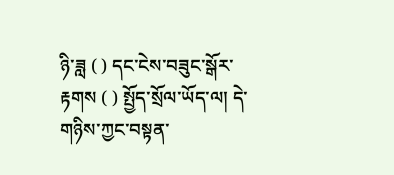ཉི་ཟླ ( ) དང་ངེས་བཟུང་སྒོར་རྟགས ( ) སྤྱོད་སྲོལ་ཡོད་ལ། དེ་གཉིས་ཀྱང་བསྟན་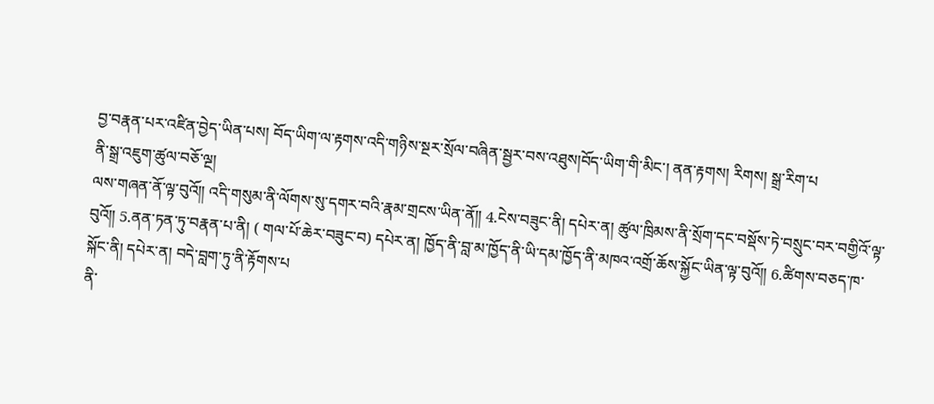བྱ་བརྣན་པར་འཛིན་བྱེད་ཡིན་པས། བོད་ཡིག་ལ་རྟགས་འདི་གཉིས་སྔར་སྲོལ་བཞིན་སྦྱར་བས་འཐུས།བོད་ཡིག་གི་མིང་། ནན་རྟགས། རིགས། སྒྲ་རིག་པ
ནི་སྒྲ་འཇུག་ཚུལ་བཅོ་ལྔ།
ལས་གཞན་ནོ་ལྟ་བུའོ༎ འདི་གསུམ་ནི་ལོགས་སུ་དགར་བའི་རྣམ་གྲངས་ཡིན་ནོ༎ 4.ངེས་བཟུང་ནི། དཔེར་ན། ཚུལ་ཁྲིམས་ནི་སྲོག་དང་བསྡོས་ཏེ་བསྲུང་བར་བགྱིའོ་ལྟ་བུའོ༎ 5.ནན་ཏན་ཏུ་བརྣན་པ་ནི། ( གལ་པོ་ཆེར་བཟུང་བ) དཔེར་ན། ཁྱོད་ནི་བླ་མ་ཁྱོད་ནི་ཡི་དམ་ཁྱོད་ནི་མཁའ་འགྲོ་ཆོས་སྐྱོང་ཡིན་ལྟ་བུའོ༎ 6.ཚིགས་བཅད་ཁ་སྐོང་ནི། དཔེར་ན། བདེ་བླག་ཏུ་ནི་རྟོགས་པ
ནི་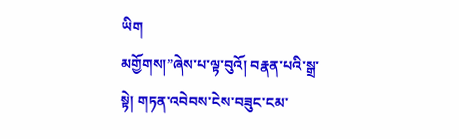ཡིག
མགྱོགས།”ཞེས་པ་ལྟ་བུའོ། བརྣན་པའི་སྒྲ་སྟེ། གཏན་འབེབས་ངེས་བཟུང་ངམ་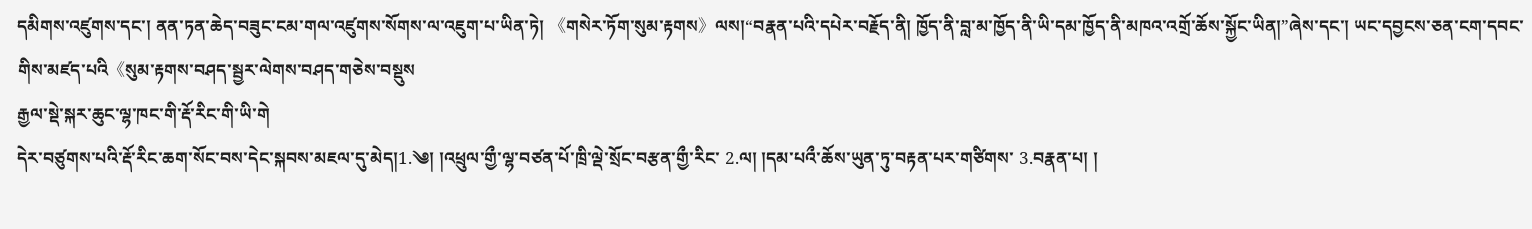དམིགས་འཛུགས་དང་། ནན་ཏན་ཆེད་བཟུང་ངམ་གལ་འཛུགས་སོགས་ལ་འཇུག་པ་ཡིན་ཏེ། 《གསེར་ཏོག་སུམ་རྟགས》ལས།“བརྣན་པའི་དཔེར་བརྗོད་ནི། ཁྱོད་ནི་བླ་མ་ཁྱོད་ནི་ཡི་དམ་ཁྱོད་ནི་མཁའ་འགྲོ་ཆོས་སྐྱོང་ཡིན།”ཞེས་དང་། ཡང་དབྱངས་ཅན་ངག་དབང་གིས་མཛད་པའི《སུམ་རྟགས་བཤད་སྦྱར་ལེགས་བཤད་གཅེས་བསྡུས
རྒྱལ་སྡེ་སྐར་ཆུང་ལྷ་ཁང་གི་རྡོ་རིང་གི་ཡི་གེ
དེར་བཙུགས་པའི་རྡོ་རིང་ཆག་སོང་བས་དེང་སྐབས་མཇལ་དུ་མེད།1.༄། །འཕྲུལ་གྱྀ་ལྷ་བཙན་པོ་ཁྲི་ལྡེ་སྲོང་བརྩན་གྱྀ་རིང་ 2.ལ། །དམ་པའྀ་ཆོས་ཡུན་ཏུ་བརྟན་པར་གཙིགས་ 3.བརྣན་པ། །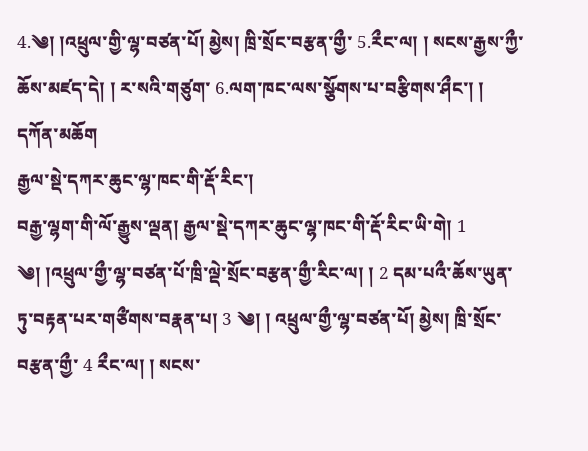4.༄། །འཕྲུལ་གྱི་ལྷ་བཙན་པོ། མྱེས། ཁྲི་སྲོང་བརྩན་གྱྀ་ 5.རྀང་ལ། ། སངས་རྒྱས་ཀྱྀ་ཆོས་མཛད་དེ། ། ར་སའི་གཙུག་ 6.ལག་ཁང་ལས་སྩོགས་པ་བརྩིགས་ཤྀང་། ། དཀོན་མཆོག
རྒྱལ་སྡེ་དཀར་ཆུང་ལྷ་ཁང་གི་རྡོ་རིང་།
བརྒྱ་ལྷག་གི་ལོ་རྒྱུས་ལྡན། རྒྱལ་སྡེ་དཀར་ཆུང་ལྷ་ཁང་གི་རྡོ་རིང་ཡི་གེ། 1 ༄། །འཕྲུལ་གྱྀ་ལྷ་བཙན་པོ་ཁྲི་ལྡེ་སྲོང་བརྩན་གྱྀ་རིང་ལ། ། 2 དམ་པའྀ་ཆོས་ཡུན་ཏུ་བརྟན་པར་གཙྀགས་བརྣན་པ། 3 ༄། ། འཕྲུལ་གྱྀ་ལྷ་བཙན་པོ། མྱེས། ཁྲི་སྲོང་བརྩན་གྱྀ་ 4 རྀང་ལ། ། སངས་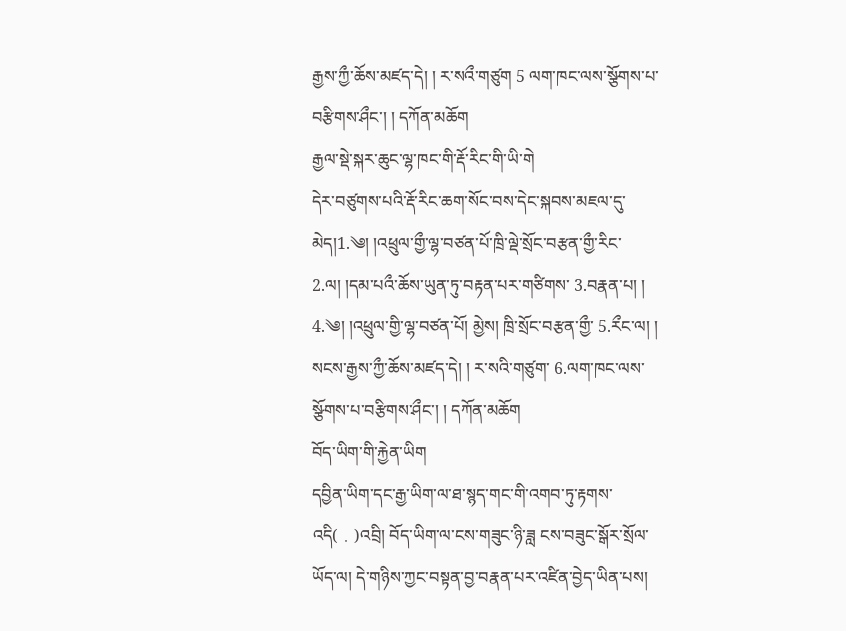རྒྱས་ཀྱྀ་ཆོས་མཛད་དེ། ། ར་སའྀ་གཙུག 5 ལག་ཁང་ལས་སྩོགས་པ་བརྩིགས་ཤྀང་། ། དཀོན་མཆོག
རྒྱལ་སྡེ་སྐར་ཆུང་ལྷ་ཁང་གི་རྡོ་རིང་གི་ཡི་གེ
དེར་བཙུགས་པའི་རྡོ་རིང་ཆག་སོང་བས་དེང་སྐབས་མཇལ་དུ་མེད།1.༄། །འཕྲུལ་གྱྀ་ལྷ་བཙན་པོ་ཁྲི་ལྡེ་སྲོང་བརྩན་གྱྀ་རིང་ 2.ལ། །དམ་པའྀ་ཆོས་ཡུན་ཏུ་བརྟན་པར་གཙིགས་ 3.བརྣན་པ། ། 4.༄། །འཕྲུལ་གྱི་ལྷ་བཙན་པོ། མྱེས། ཁྲི་སྲོང་བརྩན་གྱྀ་ 5.རྀང་ལ། ། སངས་རྒྱས་ཀྱྀ་ཆོས་མཛད་དེ། ། ར་སའི་གཙུག་ 6.ལག་ཁང་ལས་སྩོགས་པ་བརྩིགས་ཤྀང་། ། དཀོན་མཆོག
བོད་ཡིག་གི་རྐྱེན་ཡིག
དབྱིན་ཡིག་དང་རྒྱ་ཡིག་ལ་ཐ་སྙད་གང་གི་འགབ་ཏུ་རྟགས་འདི(﹒)འབྲི། བོད་ཡིག་ལ་ངས་གཟུང་ཉི་ཟླ ངས་བཟུང་སྒོར་སྲོལ་ཡོད་ལ། དེ་གཉིས་ཀྱང་བསྟན་བྱ་བརྣན་པར་འཛིན་བྱེད་ཡིན་པས།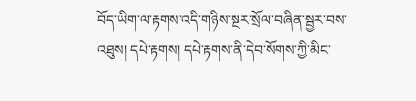བོད་ཡིག་ལ་རྟགས་འདི་གཉིས་སྔར་སྲོལ་བཞིན་སྦྱར་བས་འཐུས། དཔེ་རྟགས། དཔེ་རྟགས་ནི་དེབ་སོགས་ཀྱི་མིང་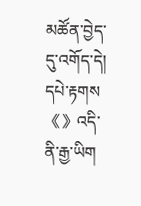མཚོན་བྱེད་དུ་འགོད་དེ། དཔེ་རྟགས《》འདི་ནི་རྒྱ་ཡིག